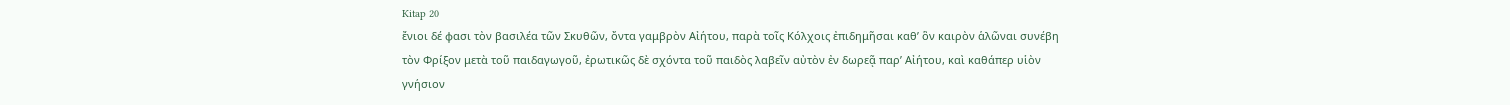Kitap 20
ἔνιοι δέ φασι τὸν βασιλέα τῶν Σκυθῶν, ὄντα γαμβρὸν Αἰήτου, παρὰ τοῖς Κόλχοις ἐπιδημῆσαι καθʼ ὃν καιρὸν ἁλῶναι συνέβη τὸν Φρίξον μετὰ τοῦ παιδαγωγοῦ, ἐρωτικῶς δὲ σχόντα τοῦ παιδὸς λαβεῖν αὐτὸν ἐν δωρεᾷ παρʼ Αἰήτου, καὶ καθάπερ υἱὸν γνήσιον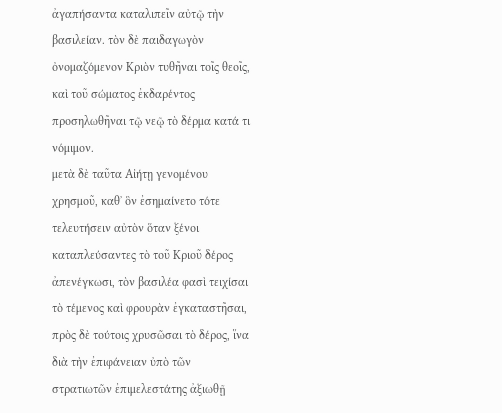ἀγαπήσαντα καταλιπεῖν αὐτῷ τὴν βασιλείαν. τὸν δὲ παιδαγωγὸν ὀνομαζόμενον Κριὸν τυθῆναι τοῖς θεοῖς, καὶ τοῦ σώματος ἐκδαρέντος προσηλωθῆναι τῷ νεῷ τὸ δέρμα κατά τι νόμιμον.
μετὰ δὲ ταῦτα Αἰήτῃ γενομένου χρησμοῦ, καθʼ ὃν ἐσημαίνετο τότε τελευτήσειν αὐτὸν ὅταν ξένοι καταπλεύσαντες τὸ τοῦ Κριοῦ δέρος ἀπενέγκωσι, τὸν βασιλέα φασὶ τειχίσαι τὸ τέμενος καὶ φρουρὰν ἐγκαταστῆσαι, πρὸς δὲ τούτοις χρυσῶσαι τὸ δέρος, ἵνα διὰ τὴν ἐπιφάνειαν ὐπὸ τῶν στρατιωτῶν ἐπιμελεστάτης ἀξιωθῇ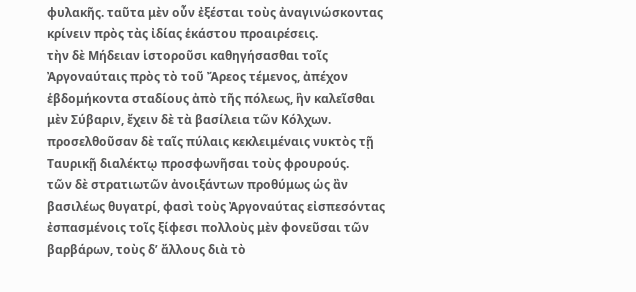φυλακῆς. ταῦτα μὲν οὖν ἐξέσται τοὺς ἀναγινώσκοντας κρίνειν πρὸς τὰς ἰδίας ἑκάστου προαιρέσεις.
τὴν δὲ Μήδειαν ἱστοροῦσι καθηγήσασθαι τοῖς Ἀργοναύταις πρὸς τὸ τοῦ Ἄρεος τέμενος, ἀπέχον ἑβδομήκοντα σταδίους ἀπὸ τῆς πόλεως, ἣν καλεῖσθαι μὲν Σύβαριν, ἔχειν δὲ τὰ βασίλεια τῶν Κόλχων. προσελθοῦσαν δὲ ταῖς πύλαις κεκλειμέναις νυκτὸς τῇ Ταυρικῇ διαλέκτῳ προσφωνῆσαι τοὺς φρουρούς.
τῶν δὲ στρατιωτῶν ἀνοιξάντων προθύμως ὡς ἂν βασιλέως θυγατρί, φασὶ τοὺς Ἀργοναύτας εἰσπεσόντας ἐσπασμένοις τοῖς ξίφεσι πολλοὺς μὲν φονεῦσαι τῶν βαρβάρων, τοὺς δʼ ἄλλους διὰ τὸ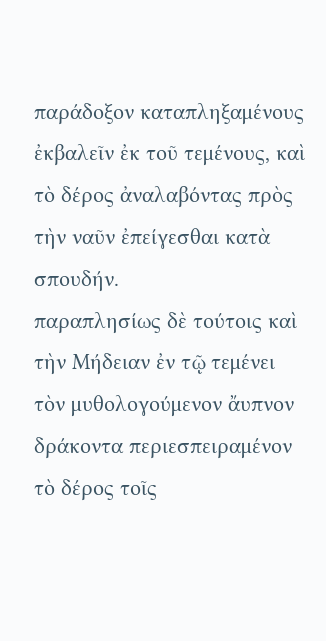παράδοξον καταπληξαμένους ἐκβαλεῖν ἐκ τοῦ τεμένους, καὶ τὸ δέρος ἀναλαβόντας πρὸς τὴν ναῦν ἐπείγεσθαι κατὰ σπουδήν.
παραπλησίως δὲ τούτοις καὶ τὴν Μήδειαν ἐν τῷ τεμένει τὸν μυθολογούμενον ἄυπνον δράκοντα περιεσπειραμένον τὸ δέρος τοῖς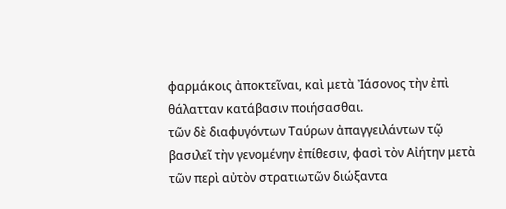φαρμάκοις ἀποκτεῖναι, καὶ μετὰ Ἰάσονος τὴν ἐπὶ θάλατταν κατάβασιν ποιήσασθαι.
τῶν δὲ διαφυγόντων Ταύρων ἀπαγγειλάντων τῷ βασιλεῖ τὴν γενομένην ἐπίθεσιν, φασὶ τὸν Αἰήτην μετὰ τῶν περὶ αὐτὸν στρατιωτῶν διώξαντα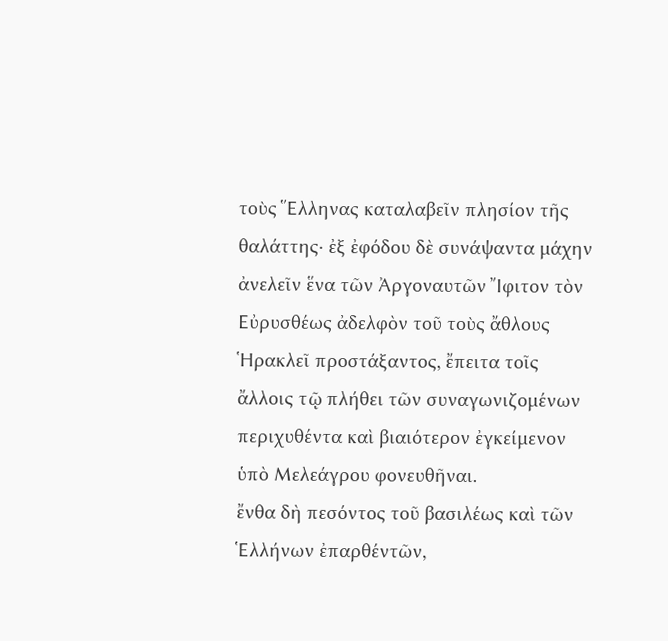τοὺς Ἕλληνας καταλαβεῖν πλησίον τῆς θαλάττης· ἐξ ἐφόδου δὲ συνάψαντα μάχην ἀνελεῖν ἕνα τῶν Ἀργοναυτῶν Ἴφιτον τὸν Εὐρυσθέως ἀδελφὸν τοῦ τοὺς ἄθλους Ἡρακλεῖ προστάξαντος, ἔπειτα τοῖς ἄλλοις τῷ πλήθει τῶν συναγωνιζομένων περιχυθέντα καὶ βιαιότερον ἐγκείμενον ὑπὸ Μελεάγρου φονευθῆναι.
ἔνθα δὴ πεσόντος τοῦ βασιλέως καὶ τῶν Ἑλλήνων ἐπαρθέντῶν,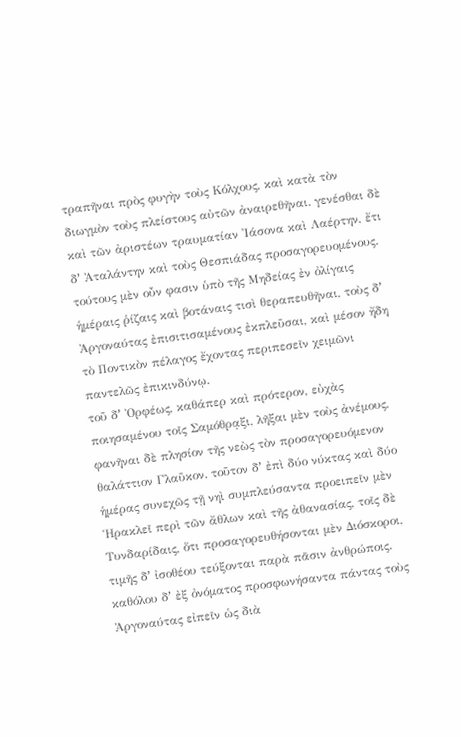τραπῆναι πρὸς φυγὴν τοὺς Κόλχους, καὶ κατὰ τὸν διωγμὸν τοὺς πλείστους αὐτῶν ἀναιρεθῆναι. γενέσθαι δὲ καὶ τῶν ἀριστέων τραυματίαν Ἰάσονα καὶ Λαέρτην, ἔτι δʼ Ἀταλάντην καὶ τοὺς Θεσπιάδας προσαγορευομένους. τούτους μὲν οὖν φασιν ὑπὸ τῆς Μηδείας ἐν ὀλίγαις ἡμέραις ῥίζαις καὶ βοτάναις τισὶ θεραπευθῆναι, τοὺς δʼ Ἀργοναύτας ἐπισιτισαμένους ἐκπλεῦσαι, καὶ μέσον ἤδη τὸ Ποντικὸν πέλαγος ἔχοντας περιπεσεῖν χειμῶνι παντελῶς ἐπικινδύνῳ.
τοῦ δʼ Ὀρφέως, καθάπερ καὶ πρότερον, εὐχὰς ποιησαμένου τοῖς Σαμόθρᾳξι, λῆξαι μὲν τοὺς ἀνέμους, φανῆναι δὲ πλησίον τῆς νεὼς τὸν προσαγορευόμενον θαλάττιον Γλαῦκον. τοῦτον δʼ ἐπὶ δύο νύκτας καὶ δύο ἡμέρας συνεχῶς τῇ νηὶ συμπλεύσαντα προειπεῖν μὲν Ἡρακλεῖ περὶ τῶν ἄθλων καὶ τῆς ἀθανασίας, τοῖς δὲ Τυνδαρίδαις, ὅτι προσαγορευθήσονται μὲν Διόσκοροι, τιμῆς δʼ ἰσοθέου τεύξονται παρὰ πᾶσιν ἀνθρώποις.
καθόλου δʼ ἐξ ὀνόματος προσφωνήσαντα πάντας τοὺς Ἀργοναύτας εἰπεῖν ὡς διὰ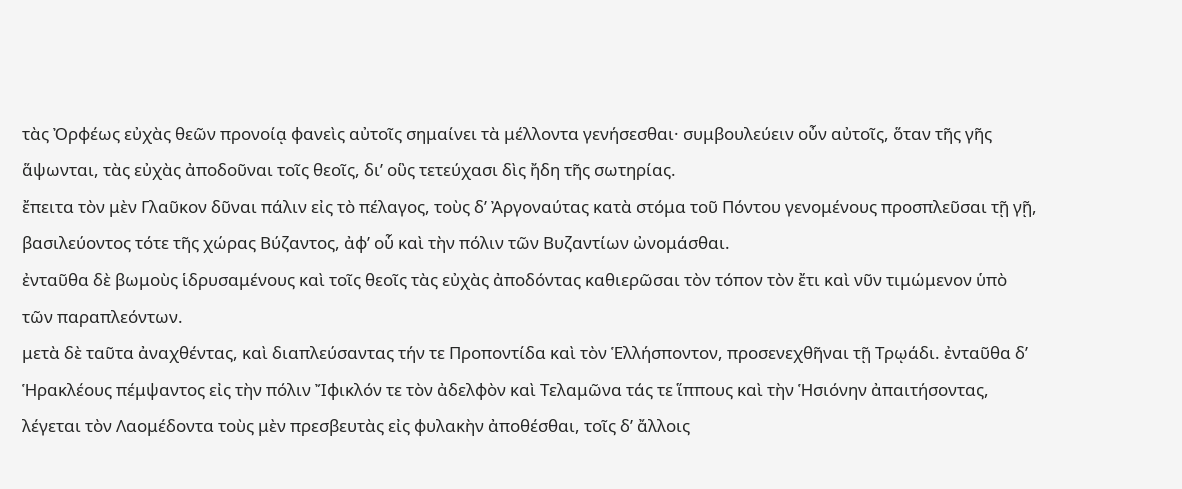τὰς Ὀρφέως εὐχὰς θεῶν προνοίᾳ φανεὶς αὐτοῖς σημαίνει τὰ μέλλοντα γενήσεσθαι· συμβουλεύειν οὖν αὐτοῖς, ὅταν τῆς γῆς ἅψωνται, τὰς εὐχὰς ἀποδοῦναι τοῖς θεοῖς, διʼ οὓς τετεύχασι δὶς ἤδη τῆς σωτηρίας.
ἔπειτα τὸν μὲν Γλαῦκον δῦναι πάλιν εἰς τὸ πέλαγος, τοὺς δʼ Ἀργοναύτας κατὰ στόμα τοῦ Πόντου γενομένους προσπλεῦσαι τῇ γῇ, βασιλεύοντος τότε τῆς χώρας Βύζαντος, ἀφʼ οὗ καὶ τὴν πόλιν τῶν Βυζαντίων ὠνομάσθαι.
ἐνταῦθα δὲ βωμοὺς ἱδρυσαμένους καὶ τοῖς θεοῖς τὰς εὐχὰς ἀποδόντας καθιερῶσαι τὸν τόπον τὸν ἔτι καὶ νῦν τιμώμενον ὑπὸ τῶν παραπλεόντων.
μετὰ δὲ ταῦτα ἀναχθέντας, καὶ διαπλεύσαντας τήν τε Προποντίδα καὶ τὸν Ἑλλήσποντον, προσενεχθῆναι τῇ Τρῳάδι. ἐνταῦθα δʼ Ἡρακλέους πέμψαντος εἰς τὴν πόλιν Ἴφικλόν τε τὸν ἀδελφὸν καὶ Τελαμῶνα τάς τε ἵππους καὶ τὴν Ἡσιόνην ἀπαιτήσοντας, λέγεται τὸν Λαομέδοντα τοὺς μὲν πρεσβευτὰς εἰς φυλακὴν ἀποθέσθαι, τοῖς δʼ ἄλλοις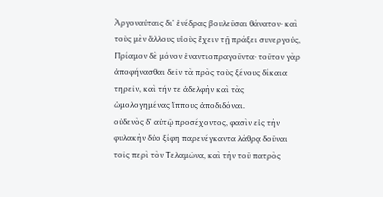Ἀργοναύταις διʼ ἐνέδρας βουλεῦσαι θάνατον· καὶ τοὺς μὲν ἄλλους υἱοὺς ἔχειν τῇ πράξει συνεργούς, Πρίαμον δὲ μόνον ἐναντιοπραγοῦντα· τοῦτον γὰρ ἀποφήνασθαι δεῖν τὰ πρὸς τοὺς ξένους δίκαια τηρεῖν, καὶ τήν τε ἀδελφὴν καὶ τὰς ὡμολογημένας ἵππους ἀποδιδόναι.
οὐδενὸς δʼ αὐτῷ προσέχοντος, φασὶν εἰς τὴν φυλακὴν δύο ξίφη παρενέγκαντα λάθρᾳ δοῦναι τοῖς περὶ τὸν Τελαμῶνα, καὶ τὴν τοῦ πατρὸς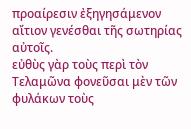προαίρεσιν ἐξηγησάμενον αἴτιον γενέσθαι τῆς σωτηρίας αὐτοῖς.
εὐθὺς γὰρ τοὺς περὶ τὸν Τελαμῶνα φονεῦσαι μὲν τῶν φυλάκων τοὺς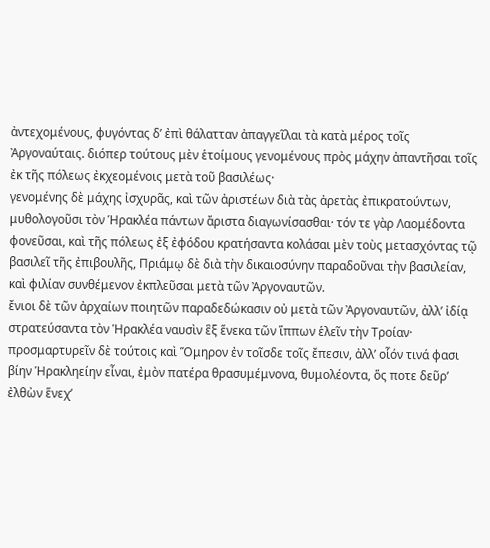ἀντεχομένους, φυγόντας δʼ ἐπὶ θάλατταν ἀπαγγεῖλαι τὰ κατὰ μέρος τοῖς Ἀργοναύταις. διόπερ τούτους μὲν ἑτοίμους γενομένους πρὸς μάχην ἀπαντῆσαι τοῖς ἐκ τῆς πόλεως ἐκχεομένοις μετὰ τοῦ βασιλέως·
γενομένης δὲ μάχης ἰσχυρᾶς, καὶ τῶν ἀριστέων διὰ τὰς ἀρετὰς ἐπικρατούντων, μυθολογοῦσι τὸν Ἡρακλέα πάντων ἄριστα διαγωνίσασθαι· τόν τε γὰρ Λαομέδοντα φονεῦσαι, καὶ τῆς πόλεως ἐξ ἐφόδου κρατήσαντα κολάσαι μὲν τοὺς μετασχόντας τῷ βασιλεῖ τῆς ἐπιβουλῆς, Πριάμῳ δὲ διὰ τὴν δικαιοσύνην παραδοῦναι τὴν βασιλείαν, καὶ φιλίαν συνθέμενον ἐκπλεῦσαι μετὰ τῶν Ἀργοναυτῶν.
ἔνιοι δὲ τῶν ἀρχαίων ποιητῶν παραδεδώκασιν οὐ μετὰ τῶν Ἀργοναυτῶν, ἀλλʼ ἰδίᾳ στρατεύσαντα τὸν Ἡρακλέα ναυσὶν ἓξ ἕνεκα τῶν ἵππων ἑλεῖν τὴν Τροίαν· προσμαρτυρεῖν δὲ τούτοις καὶ Ὅμηρον ἐν τοῖσδε τοῖς ἔπεσιν, ἀλλʼ οἷόν τινά φασι βίην Ἡρακληείην εἶναι, ἐμὸν πατέρα θρασυμέμνονα, θυμολέοντα, ὅς ποτε δεῦρʼ ἐλθὼν ἕνεχʼ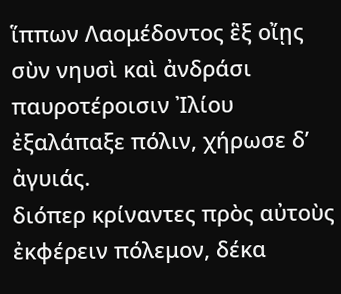ἵππων Λαομέδοντος ἓξ οἴῃς σὺν νηυσὶ καὶ ἀνδράσι παυροτέροισιν Ἰλίου ἐξαλάπαξε πόλιν, χήρωσε δʼ ἀγυιάς.
διόπερ κρίναντες πρὸς αὐτοὺς ἐκφέρειν πόλεμον, δέκα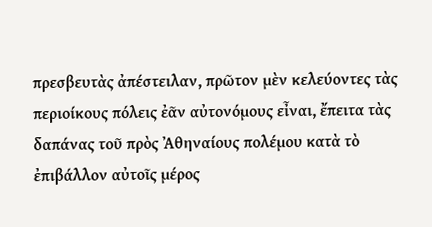πρεσβευτὰς ἀπέστειλαν, πρῶτον μὲν κελεύοντες τὰς περιοίκους πόλεις ἐᾶν αὐτονόμους εἶναι, ἔπειτα τὰς δαπάνας τοῦ πρὸς Ἀθηναίους πολέμου κατὰ τὸ ἐπιβάλλον αὐτοῖς μέρος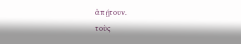ἀπῄτουν.
τοὺς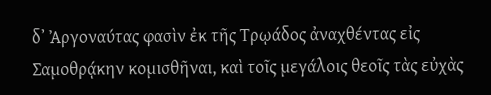δʼ Ἀργοναύτας φασὶν ἐκ τῆς Τρῳάδος ἀναχθέντας εἰς Σαμοθρᾴκην κομισθῆναι, καὶ τοῖς μεγάλοις θεοῖς τὰς εὐχὰς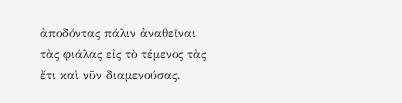ἀποδόντας πάλιν ἀναθεῖναι τὰς φιάλας εἰς τὸ τέμενος τὰς ἔτι καὶ νῦν διαμενούσας.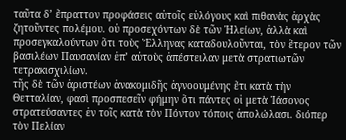ταῦτα δʼ ἔπραττον προφάσεις αὑτοῖς εὐλόγους καὶ πιθανὰς ἀρχὰς ζητοῦντες πολέμου. οὐ προσεχόντων δὲ τῶν Ἠλείων, ἀλλὰ καὶ προσεγκαλούντων ὅτι τοὺς Ἕλληνας καταδουλοῦνται, τὸν ἕτερον τῶν βασιλέων Παυσανίαν ἐπʼ αὐτοὺς ἀπέστειλαν μετὰ στρατιωτῶν τετρακισχιλίων.
τῆς δὲ τῶν ἀριστέων ἀνακομιδῆς ἀγνοουμένης ἔτι κατὰ τὴν Θετταλίαν, φασὶ προσπεσεῖν φήμην ὅτι πάντες οἱ μετὰ Ἰάσονος στρατεύσαντες ἐν τοῖς κατὰ τὸν Πόντον τόποις ἀπολώλασι. διόπερ τὸν Πελίαν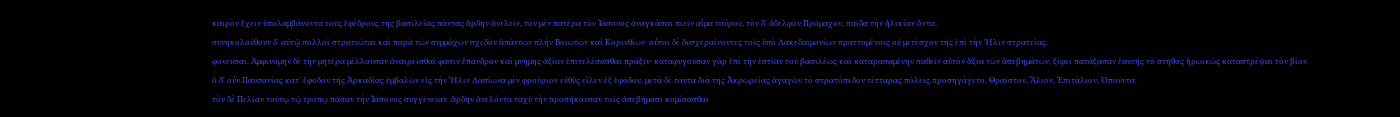καιρὸν ἔχειν ὑπολαμβάνοντα τοὺς ἐφέδρους τῆς βασιλείας πάντας ἄρδην ἀνελεῖν, τὸν μὲν πατέρα τὸν Ἰάσονος ἀναγκάσαι πιεῖν αἷμα ταύρου, τὸν δʼ ἀδελφὸν Πρόμαχον, παῖδα τὴν ἡλικίαν ὄντα,
συνηκολούθουν δʼ αὐτῷ πολλοὶ στρατιῶται καὶ παρὰ τῶν συμμάχων σχεδὸν ἁπάντων πλὴν Βοιωτῶν καὶ Κορινθίων· οὗτοι δὲ δυσχεραίνοντες τοῖς ὑπὸ Λακεδαιμονίων πραττομένοις οὐ μετέσχον τῆς ἐπὶ τὴν Ἦλιν στρατείας.
φονεῦσαι. Ἀμφινόμην δὲ τὴν μητέρα μέλλουσαν ἀναιρεῖσθαί φασιν ἔπανδρον καὶ μνήμης ἀξίαν ἐπιτελέσασθαι πρᾶξιν· καταφυγοῦσαν γὰρ ἐπὶ τὴν ἑστίαν τοῦ βασιλέως καὶ καταρασαμένην παθεῖν αὐτὸν ἄξια τῶν ἀσεβημάτων, ξίφει πατάξασαν ἑαυτῆς τὸ στῆθος ἡρωικῶς καταστρέψαι τὸν βίον.
ὁ δʼ οὖν Παυσανίας κατʼ ἔφοδον τῆς Ἀρκαδίας ἐμβαλὼν εἰς τὴν Ἦλιν Λασίωνα μὲν φρούριον εὐθὺς εἷλεν ἐξ ἐφόδου, μετὰ δὲ ταῦτα διὰ τῆς Ἀκρωρείας ἀγαγὼν τὸ στρατόπεδον τέτταρας πόλεις προσηγάγετο, Θραῖστον, Ἅλιον, Ἐπιτάλιον, Ὀποῦντα.
τὸν δὲ Πελίαν τούτῳ τῷ τρόπῳ πᾶσαν τὴν Ἰάσονος συγγένειαν. ἄρδην ἀνελόντα ταχὺ τὴν προσήκουσαν τοῖς ἀσεβήμασι κομίσασθαι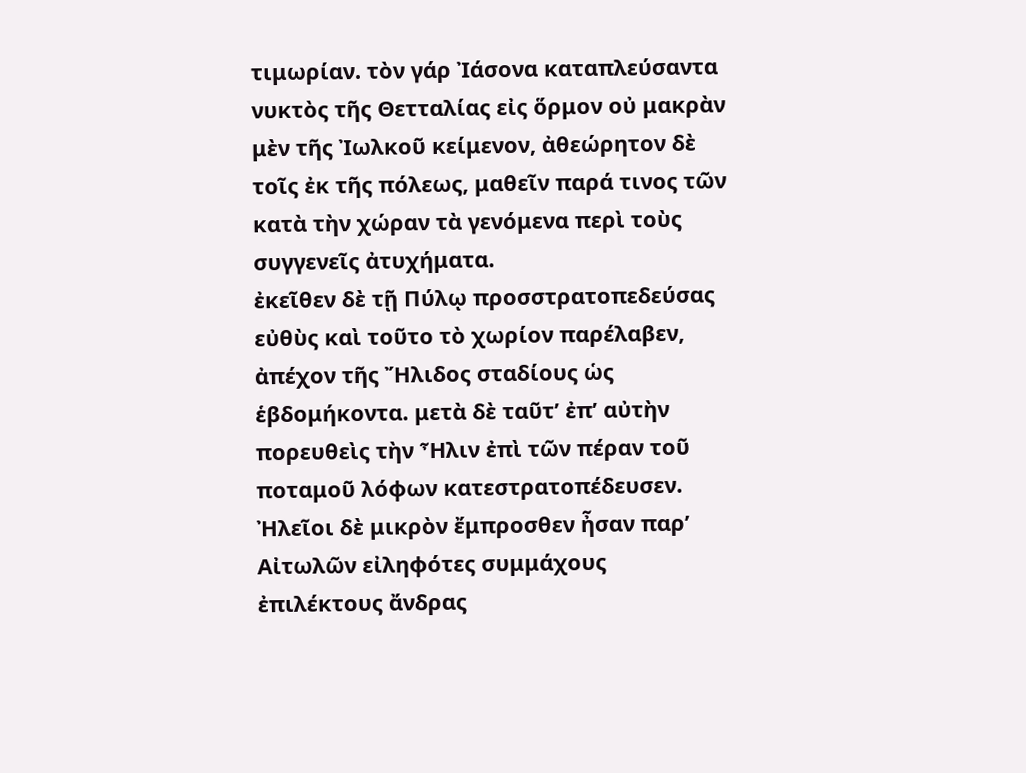τιμωρίαν. τὸν γάρ Ἰάσονα καταπλεύσαντα νυκτὸς τῆς Θετταλίας εἰς ὅρμον οὐ μακρὰν μὲν τῆς Ἰωλκοῦ κείμενον, ἀθεώρητον δὲ τοῖς ἐκ τῆς πόλεως, μαθεῖν παρά τινος τῶν κατὰ τὴν χώραν τὰ γενόμενα περὶ τοὺς συγγενεῖς ἀτυχήματα.
ἐκεῖθεν δὲ τῇ Πύλῳ προσστρατοπεδεύσας εὐθὺς καὶ τοῦτο τὸ χωρίον παρέλαβεν, ἀπέχον τῆς Ἤλιδος σταδίους ὡς ἑβδομήκοντα. μετὰ δὲ ταῦτʼ ἐπʼ αὐτὴν πορευθεὶς τὴν Ἦλιν ἐπὶ τῶν πέραν τοῦ ποταμοῦ λόφων κατεστρατοπέδευσεν. Ἠλεῖοι δὲ μικρὸν ἔμπροσθεν ἦσαν παρʼ Αἰτωλῶν εἰληφότες συμμάχους ἐπιλέκτους ἄνδρας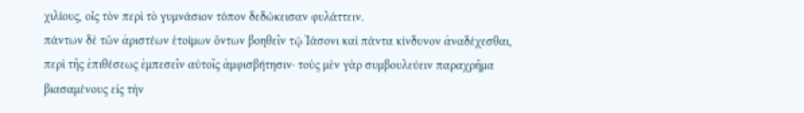χιλίους, οἷς τὸν περὶ τὸ γυμνάσιον τόπον δεδώκεισαν φυλάττειν.
πάντων δὲ τῶν ἀριστέων ἑτοίμων ὄντων βοηθεῖν τῷ Ἰάσονι καὶ πάντα κίνδυνον ἀναδέχεσθαι, περὶ τῆς ἐπιθέσεως ἐμπεσεῖν αὐτοῖς ἀμφισβήτησιν· τοὺς μὲν γὰρ συμβουλεύειν παραχρῆμα βιασαμένους εἰς τὴν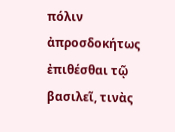πόλιν ἀπροσδοκήτως ἐπιθέσθαι τῷ βασιλεῖ, τινὰς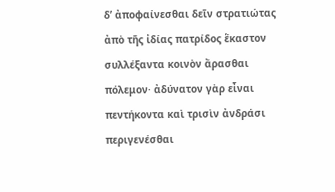δʼ ἀποφαίνεσθαι δεῖν στρατιώτας ἀπὸ τῆς ἰδίας πατρίδος ἕκαστον συλλέξαντα κοινὸν ἄρασθαι πόλεμον· ἀδύνατον γὰρ εἶναι πεντήκοντα καὶ τρισὶν ἀνδράσι περιγενέσθαι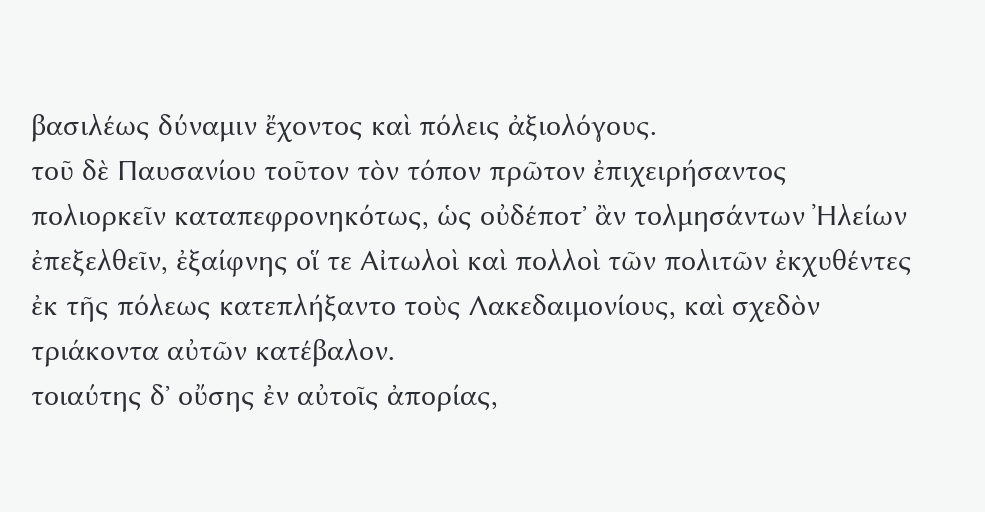βασιλέως δύναμιν ἔχοντος καὶ πόλεις ἀξιολόγους.
τοῦ δὲ Παυσανίου τοῦτον τὸν τόπον πρῶτον ἐπιχειρήσαντος πολιορκεῖν καταπεφρονηκότως, ὡς οὐδέποτʼ ἂν τολμησάντων Ἠλείων ἐπεξελθεῖν, ἐξαίφνης οἵ τε Αἰτωλοὶ καὶ πολλοὶ τῶν πολιτῶν ἐκχυθέντες ἐκ τῆς πόλεως κατεπλήξαντο τοὺς Λακεδαιμονίους, καὶ σχεδὸν τριάκοντα αὐτῶν κατέβαλον.
τοιαύτης δʼ οὔσης ἐν αὐτοῖς ἀπορίας,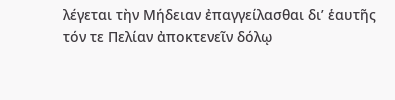λέγεται τὴν Μήδειαν ἐπαγγείλασθαι δι’ ἑαυτῆς τόν τε Πελίαν ἀποκτενεῖν δόλῳ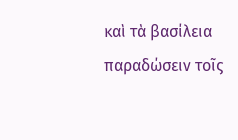καὶ τὰ βασίλεια παραδώσειν τοῖς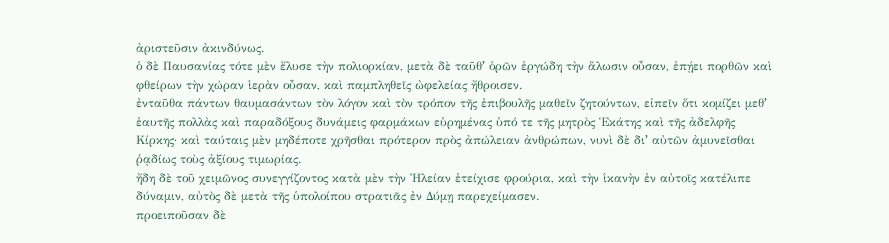ἀριστεῦσιν ἀκινδύνως.
ὁ δὲ Παυσανίας τότε μὲν ἔλυσε τὴν πολιορκίαν, μετὰ δὲ ταῦθʼ ὁρῶν ἐργώδη τὴν ἅλωσιν οὖσαν, ἐπῄει πορθῶν καὶ φθείρων τὴν χώραν ἱερὰν οὖσαν, καὶ παμπληθεῖς ὠφελείας ἤθροισεν.
ἐνταῦθα πάντων θαυμασάντων τὸν λόγον καὶ τὸν τρόπον τῆς ἐπιβουλῆς μαθεῖν ζητούντων, εἰπεῖν ὅτι κομίζει μεθʼ ἑαυτῆς πολλὰς καὶ παραδόξους δυνάμεις φαρμάκων εὑρημένας ὑπό τε τῆς μητρὸς Ἑκάτης καὶ τῆς ἀδελφῆς Κίρκης· καὶ ταύταις μὲν μηδέποτε χρῆσθαι πρότερον πρὸς ἀπώλειαν ἀνθρώπων, νυνὶ δὲ διʼ αὐτῶν ἀμυνεῖσθαι ῥᾳδίως τοὺς ἀξίους τιμωρίας.
ἤδη δὲ τοῦ χειμῶνος συνεγγίζοντος κατὰ μὲν τὴν Ἠλείαν ἐτείχισε φρούρια, καὶ τὴν ἱκανὴν ἐν αὐτοῖς κατέλιπε δύναμιν, αὐτὸς δὲ μετὰ τῆς ὑπολοίπου στρατιᾶς ἐν Δύμῃ παρεχείμασεν.
προειποῦσαν δὲ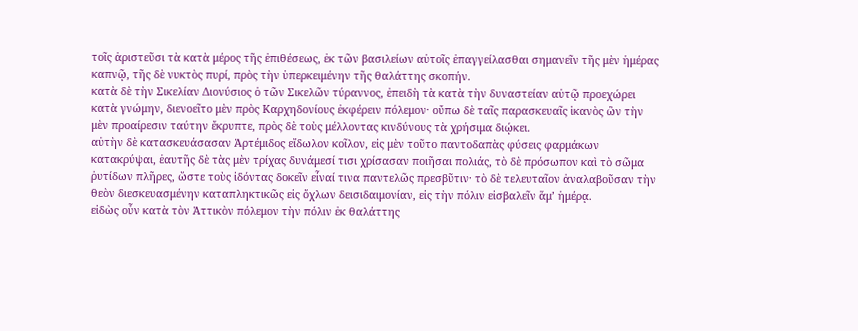τοῖς ἀριστεῦσι τὰ κατὰ μέρος τῆς ἐπιθέσεως, ἐκ τῶν βασιλείων αὐτοῖς ἐπαγγείλασθαι σημανεῖν τῆς μὲν ἡμέρας καπνῷ, τῆς δὲ νυκτὸς πυρί, πρὸς τὴν ὑπερκειμένην τῆς θαλάττης σκοπήν.
κατὰ δὲ τὴν Σικελίαν Διονύσιος ὁ τῶν Σικελῶν τύραννος, ἐπειδὴ τὰ κατὰ τὴν δυναστείαν αὐτῷ προεχώρει κατὰ γνώμην, διενοεῖτο μὲν πρὸς Καρχηδονίους ἐκφέρειν πόλεμον· οὔπω δὲ ταῖς παρασκευαῖς ἱκανὸς ὢν τὴν μὲν προαίρεσιν ταύτην ἔκρυπτε, πρὸς δὲ τοὺς μέλλοντας κινδύνους τὰ χρήσιμα διῴκει.
αὐτὴν δὲ κατασκευάσασαν Ἀρτέμιδος εἴδωλον κοῖλον, εἰς μὲν τοῦτο παντοδαπὰς φύσεις φαρμάκων κατακρύψαι, ἑαυτῆς δὲ τὰς μὲν τρίχας δυνάμεσί τισι χρίσασαν ποιῆσαι πολιάς, τὸ δὲ πρόσωπον καὶ τὸ σῶμα ῥυτίδων πλῆρες, ὥστε τοὺς ἰδόντας δοκεῖν εἶναί τινα παντελῶς πρεσβῦτιν· τὸ δὲ τελευταῖον ἀναλαβοῦσαν τὴν θεὸν διεσκευασμένην καταπληκτικῶς εἰς ὄχλων δεισιδαιμονίαν, εἰς τὴν πόλιν εἰσβαλεῖν ἅμʼ ἡμέρᾳ.
εἰδὼς οὖν κατὰ τὸν Ἀττικὸν πόλεμον τὴν πόλιν ἐκ θαλάττης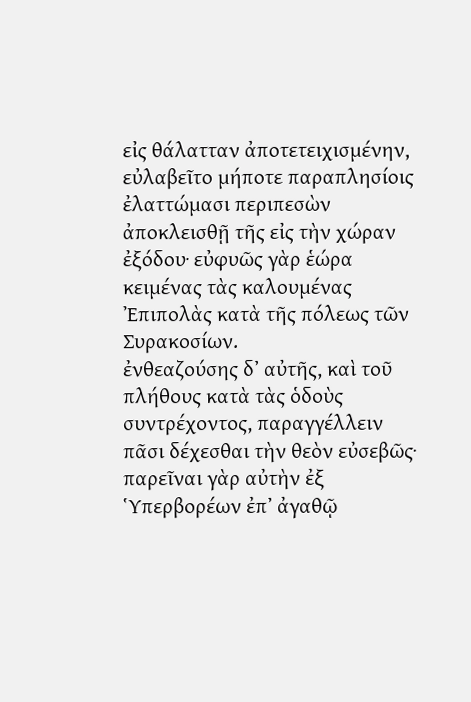εἰς θάλατταν ἀποτετειχισμένην, εὐλαβεῖτο μήποτε παραπλησίοις ἐλαττώμασι περιπεσὼν ἀποκλεισθῇ τῆς εἰς τὴν χώραν ἐξόδου· εὐφυῶς γὰρ ἑώρα κειμένας τὰς καλουμένας Ἐπιπολὰς κατὰ τῆς πόλεως τῶν Συρακοσίων.
ἐνθεαζούσης δʼ αὐτῆς, καὶ τοῦ πλήθους κατὰ τὰς ὁδοὺς συντρέχοντος, παραγγέλλειν πᾶσι δέχεσθαι τὴν θεὸν εὐσεβῶς· παρεῖναι γὰρ αὐτὴν ἐξ Ὑπερβορέων ἐπʼ ἀγαθῷ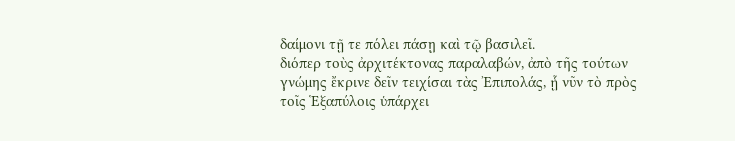δαίμονι τῇ τε πόλει πάσῃ καὶ τῷ βασιλεῖ.
διόπερ τοὺς ἀρχιτέκτονας παραλαβών, ἀπὸ τῆς τούτων γνώμης ἔκρινε δεῖν τειχίσαι τὰς Ἐπιπολάς, ᾗ νῦν τὸ πρὸς τοῖς Ἑξαπύλοις ὑπάρχει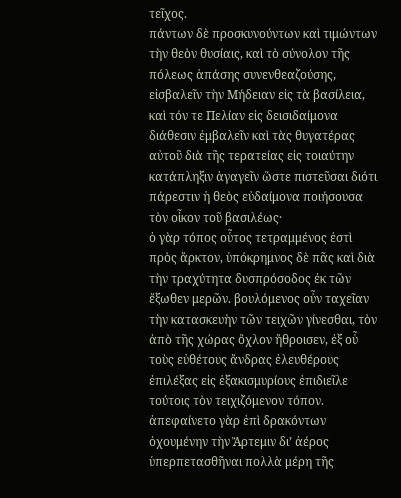τεῖχος.
πάντων δὲ προσκυνούντων καὶ τιμώντων τὴν θεὸν θυσίαις, καὶ τὸ σύνολον τῆς πόλεως ἁπάσης συνενθεαζούσης, εἰσβαλεῖν τὴν Μήδειαν εἰς τὰ βασίλεια, καὶ τόν τε Πελίαν εἰς δεισιδαίμονα διάθεσιν ἐμβαλεῖν καὶ τὰς θυγατέρας αὐτοῦ διὰ τῆς τερατείας εἰς τοιαύτην κατάπληξιν ἀγαγεῖν ὥστε πιστεῦσαι διότι πάρεστιν ἡ θεὸς εὐδαίμονα ποιήσουσα τὸν οἶκον τοῦ βασιλέως·
ὁ γὰρ τόπος οὗτος τετραμμένος ἐστὶ πρὸς ἄρκτον, ὑπόκρημνος δὲ πᾶς καὶ διὰ τὴν τραχύτητα δυσπρόσοδος ἐκ τῶν ἔξωθεν μερῶν. βουλόμενος οὖν ταχεῖαν τὴν κατασκευὴν τῶν τειχῶν γίνεσθαι, τὸν ἀπὸ τῆς χώρας ὄχλον ἤθροισεν, ἐξ οὗ τοὺς εὐθέτους ἄνδρας ἐλευθέρους ἐπιλέξας εἰς ἑξακισμυρίους ἐπιδιεῖλε τούτοις τὸν τειχιζόμενον τόπον.
ἀπεφαίνετο γὰρ ἐπὶ δρακόντων ὀχουμένην τὴν Ἄρτεμιν διʼ ἀέρος ὑπερπετασθῆναι πολλὰ μέρη τῆς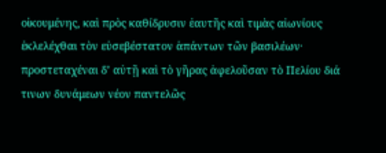οἰκουμένης, καὶ πρὸς καθίδρυσιν ἑαυτῆς καὶ τιμὰς αἰωνίους ἐκλελέχθαι τὸν εὐσεβέστατον ἁπάντων τῶν βασιλέων· προστεταχέναι δʼ αὐτῇ καὶ τὸ γῆρας ἀφελοῦσαν τὸ Πελίου διά τινων δυνάμεων νέον παντελῶς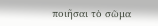ποιῆσαι τὸ σῶμα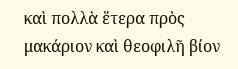καὶ πολλὰ ἕτερα πρὸς μακάριον καὶ θεοφιλῆ βίον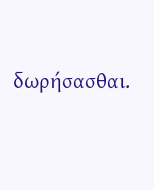δωρήσασθαι.